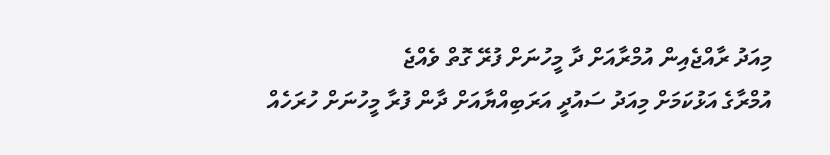މިއަދު ރާއްޖެއިން އުމްރާއަށް ދާ މީހުނަށް ފުރޭ ގޮތް ވެއްޖެ
އުމްރާގެ އަޅުކަމަށް މިއަދު ސައުދީ އަރަބިއްޔާއަށް ދާން ފުރާ މީހުނަށް ހުރަހެއް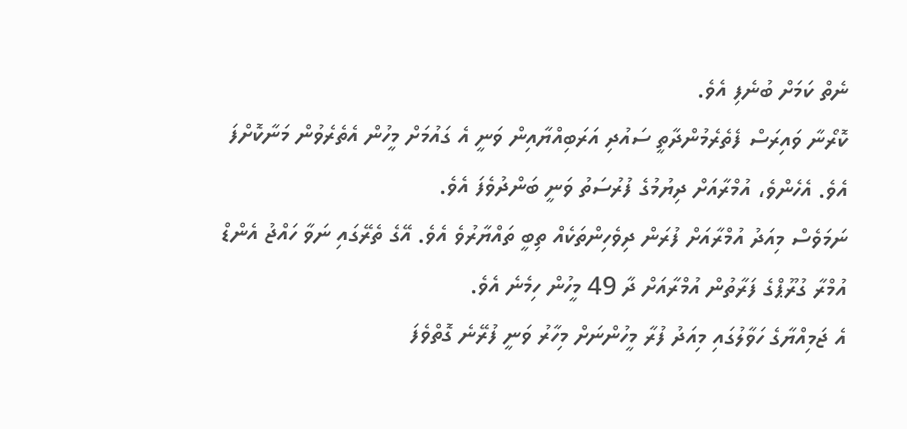ނެތް ކަމަށް ބުނެފި އެވެ.
ކޮރޯނާ ވައިރަސް ފެތެރެމުންދާތީ ސައުދި އަރަބިއްޔާއިން ވަނީ އެ ގައުމަށް މީހުން އެތެރެވުން މަނާކޮށްފަ އެވެ. އެހެންވެ، އުމްރާއަށް ދިޔުމުގެ ފުރުސަތު ވަނީ ބަންދުވެފަ އެވެ.
ނަމަވެސް މިއަދު އުމްރާއަށް ފުރަން ދިވެހިންތަކެއް ތިބީ ތައްޔާރުވެ އެވެ. އޭގެ ތެރޭގައި ނަވާ ހައްޖު އެންޑް އުމްރާ ގުރޫޕްގެ ފަރާތުން އުމްރާއަށް ދާ 49 މީހުން ހިމެނެ އެވެ.
އެ ޖަމިއްޔާގެ ހަވާލުގައި މިއަދު ފުރާ މީހުންނަށް މިހާރު ވަނީ ފުރޭނެ ގޮތްވެފަ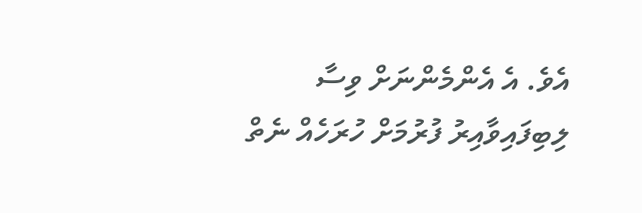އެވެ. އެ އެންމެންނަށް ވިސާ ލިބިފައިވާއިރު ފުރުމަށް ހުރަހެއް ނެތް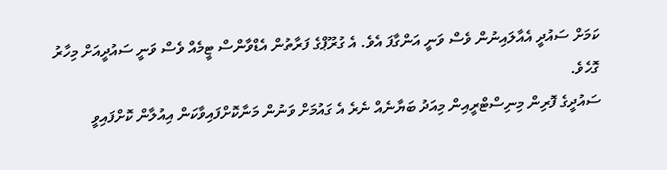ކަމަށް ސައުދީ އެއާލައިނުން ވެސް ވަނީ އަންގާފަ އެވެ. އެ ގުރޫޕްގެ ފަރާތުން އެޑްވާންސް ޓީމެއް ވެސް ވަނީ ސައުދީއަށް މިހާރު ގޮހެވެ.
ސައުދީގެ ފޮރިން މިނިސްޓްރީއިން މިއަދު ބަޔާނެއް ނެރެ އެ ގައުމަށް ވަނުން މަނާކޮށްފައިވާކަން އިއުލާން ކޮށްފައިވީ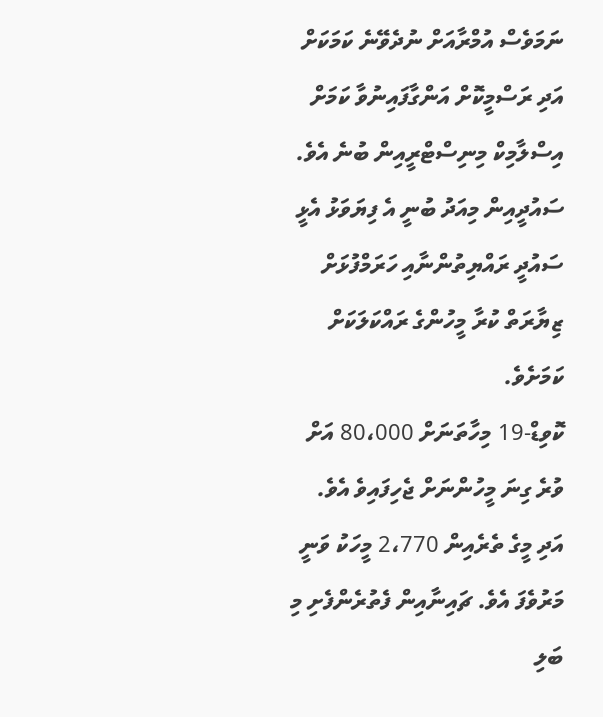ނަމަވެސް އުމްރާއަށް ނުދެވޭނެ ކަމަކަށް އަދި ރަސްމީކޮށް އަންގާފައިނުވާ ކަމަށް އިސްލާމިކް މިނިސްޓްރީއިން ބުނެ އެވެ.
ސައުދީއިން މިއަދު ބުނީ އެ ފިޔަވަޅު އެޅީ ސައުދީ ރައްޔިތުންނާއި ހަރަމްފުޅަށް ޒިޔާރަތް ކުރާ މީހުންގެ ރައްކަލަކަށް ކަމަށެވެ.
ކޮވިޑް-19 މިހާތަނަށް 80،000 އަށް ވުރެ ގިނަ މީހުންނަށް ޖެހިފައިވެ އެވެ. އަދި މީގެ ތެރެއިން 2،770 މީހަކު ވަނީ މަރުވެފަ އެވެ. ޗައިނާއިން ފެތުރެންފެށި މި ބަލި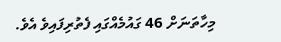މިހާތަނަށް 46 ގައުމެއްގައި ފެތުރިފައިވެ އެވެ.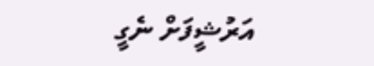އަރުޝީފަށް ނެގީ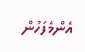އެންމެފަހުން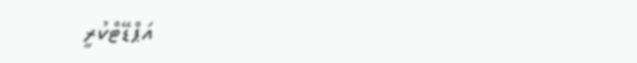އަޕްޑޭޓްކުރީ